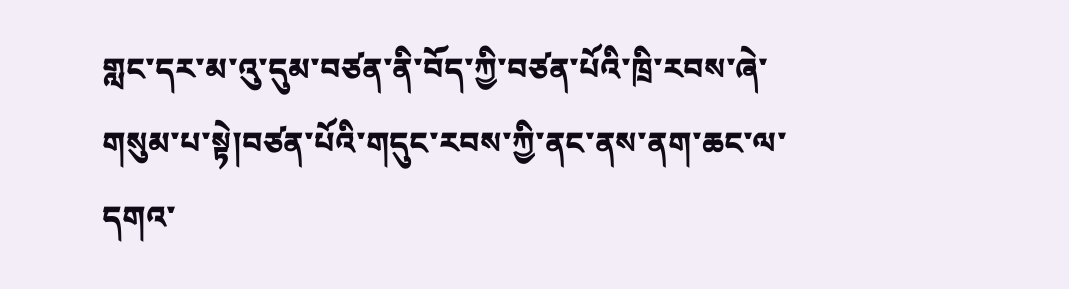གླང་དར་མ་འུ་དུམ་བཙན་ནི་བོད་ཀྱི་བཙན་པོའི་ཁྲི་རབས་ཞེ་གསུམ་པ་སྟེ།བཙན་པོའི་གདུང་རབས་ཀྱི་ནང་ནས་ནག་ཆང་ལ་དགའ་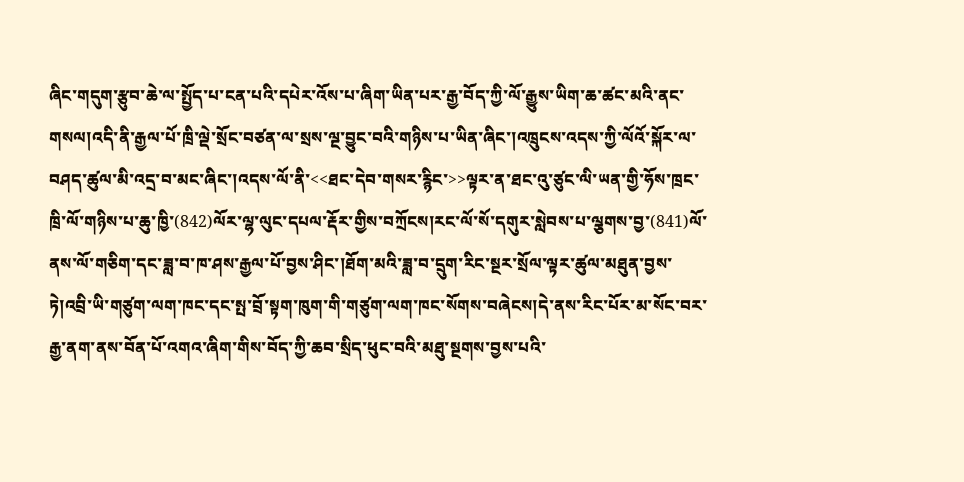ཞིང་གདུག་རྩུབ་ཆེ་ལ་སྤྱོད་པ་ངན་པའི་དཔེར་འོས་པ་ཞིག་ཡིན་པར་རྒྱ་བོད་ཀྱི་ལོ་རྒྱུས་ཡིག་ཆ་ཚང་མའི་ནང་གསལ།འདི་ནི་རྒྱལ་པོ་ཁྲི་ལྡེ་སྲོང་བཙན་ལ་སྲས་ལྔ་བྱུང་བའི་གཉིས་པ་ཡིན་ཞིང་།འཁྲུངས་འདས་ཀྱི་ལོའོ་སྐོར་ལ་བཤད་ཚུལ་མི་འདྲ་བ་མང་ཞིང་།འདས་ལོ་ནི་<<ཐང་དེབ་གསར་རྙིང་>>ལྟར་ན་ཐང་འུ་ཙུང་ལི་ཡན་གྱི་ཧོས་ཁྲང་ཁྲི་ལོ་གཉིས་པ་ཆུ་ཁྱི་(842)ལོར་ལྷ་ལུང་དཔལ་རྡོར་གྱིས་བཀྲོངས།རང་ལོ་སོ་དགུར་སླེབས་པ་ལྕགས་བྱ་(841)ལོ་ནས་ལོ་གཅིག་དང་ཟླ་བ་ཁ་ཤས་རྒྱལ་པོ་བྱས་ཤིང་།ཐོག་མའི་ཟླ་བ་དྲུག་རིང་སྔར་སྲོལ་ལྟར་ཚུལ་མཐུན་བྱས་ཏེ།འབྲི་ཡི་གཙུག་ལག་ཁང་དང་སྤ་བྲོ་སྟག་ཁུག་གི་གཙུག་ལག་ཁང་སོགས་བཞེངས།དེ་ནས་རིང་པོར་མ་སོང་བར་རྒྱ་ནག་ནས་བོན་པོ་འགའ་ཞིག་གིས་བོད་ཀྱི་ཆབ་སྲིད་ཕུང་བའི་མཐུ་སྔགས་བྱས་པའི་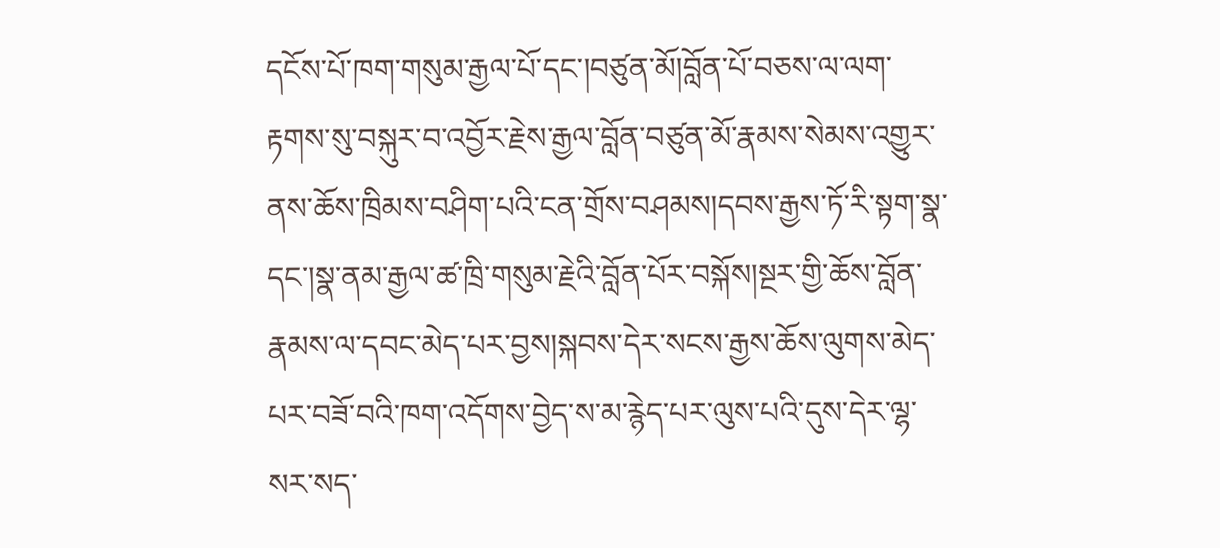དངོས་པོ་ཁག་གསུམ་རྒྱལ་པོ་དང་།བཙུན་མོ།བློན་པོ་བཅས་ལ་ལག་རྟགས་སུ་བསྐུར་བ་འབྱོར་རྗེས་རྒྱལ་བློན་བཙུན་མོ་རྣམས་སེམས་འགྱུར་ནས་ཆོས་ཁྲིམས་བཤིག་པའི་ངན་གྲོས་བཤམས།དབས་རྒྱས་ཏོ་རི་སྟག་སྣ་དང་།སྣ་ནམ་རྒྱལ་ཚ་ཁྲི་གསུམ་རྗེའི་བློན་པོར་བསྐོས།སྔར་གྱི་ཆོས་བློན་རྣམས་ལ་དབང་མེད་པར་བྱས།སྐབས་དེར་སངས་རྒྱས་ཆོས་ལུགས་མེད་པར་བཟོ་བའི་ཁག་འདོགས་བྱེད་ས་མ་རྙེད་པར་ལུས་པའི་དུས་དེར་ལྷ་སར་སད་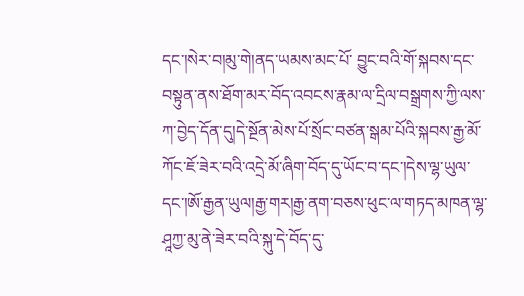དང་།སེར་བ།མུ་གེ།ནད་ཡམས་མང་པོ་ བྱུང་བའི་གོ་སྐབས་དང་བསྟུན་ནས་ཐོག་མར་བོད་འབངས་རྣམ་ལ་དྲིལ་བསྒྲགས་ཀྱི་ལས་ཀ་བྱེད་དོན་དུ།དེ་སྔོན་མེས་པོ་སྲོང་བཙན་སྒམ་པོའི་སྐབས་རྒྱ་མོ་ཀོང་ཇོ་ཟེར་བའི་འདྲེ་མོ་ཞིག་བོད་དུ་ཡོང་བ་དང་།དེས་ལྷ་ཡུལ་དང་།ཨོ་རྒྱན་ཡུལ།རྒྱ་གར།རྒྱ་ནག་བཅས་ཕུང་ལ་གཏད་མཁན་ལྷ་ཤཱཀྱ་མུ་ནེ་ཟེར་བའི་སྐུ་དེ་བོད་དུ་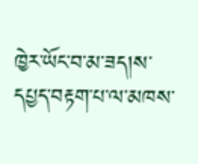ཁྱེར་ཡོང་བ་མ་ཟད།ས་དཔྱད་བརྟག་པ་ལ་མཁས་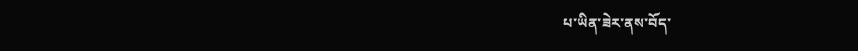པ་ཡིན་ཟེར་ནས་བོད་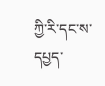ཀྱི་རི་དང་ས་དཔྱད་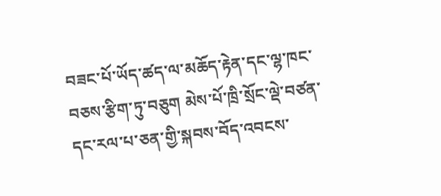བཟང་པོ་ཡོད་ཚད་ལ་མཆོད་རྟེན་དང་ལྷ་ཁང་བཅས་རྩིག་ཏུ་བཅུག མེས་པོ་ཁྲི་སྲོང་ལྡེ་བཙན་དང་རལ་པ་ཅན་གྱི་སྐབས་བོད་འབངས་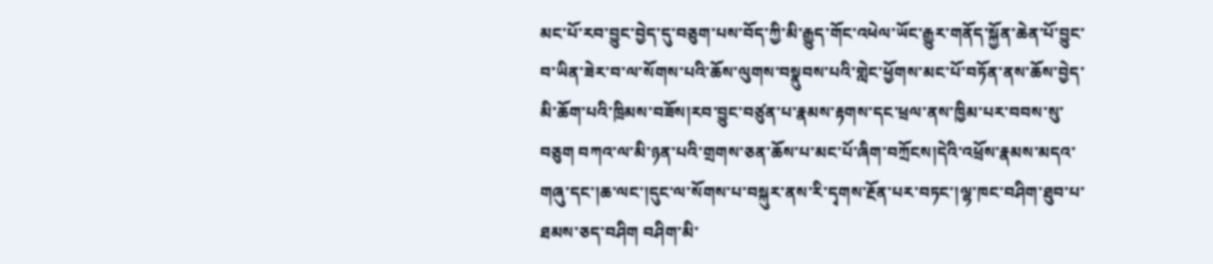མང་པོ་རབ་བྱུང་བྱེད་དུ་བཅུག་པས་བོད་ཀྱི་མི་རྒྱུད་གོང་འཕེལ་ཡོང་རྒྱུར་གནོད་སྐྱོན་ཆེན་པོ་བྱུང་བ་ཡིན་ཟེར་བ་ལ་སོགས་པའི་ཆོས་ལུགས་བསྣུབས་པའི་གླེང་ཕྱོགས་མང་པོ་བཏོན་ནས་ཆོས་བྱེད་མི་ཆོག་པའི་ཁྲིམས་བཟོས།རབ་བྱུང་བཙུན་པ་རྣམས་རྟགས་དང་ཕྲལ་ནས་ཁྱིམ་པར་བབས་སུ་བཅུག བཀའ་ལ་མི་ཉན་པའི་གྲགས་ཅན་ཆོས་པ་མང་པོ་ཞིག་བཀྲོངས།དེའི་འཕྲོས་རྣམས་མདའ་གཞུ་དང་།ཆ་ལང་།དུང་ལ་སོགས་པ་བསྐུར་ནས་རི་དྭགས་རྔོན་པར་བཏང་།ལྷ་ཁང་བཤིག་ཐུབ་པ་ཐམས་ཅད་བཤིག བཤིག་མི་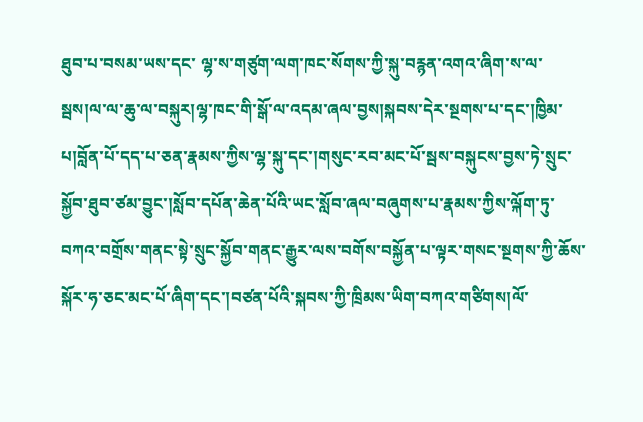ཐུབ་པ་བསམ་ཡས་དང་ ལྷ་ས་གཙུག་ལག་ཁང་སོགས་ཀྱི་སྐུ་བརྙན་འགའ་ཞིག་ས་ལ་སྦས།ལ་ལ་ཆུ་ལ་བསྐུར།ལྷ་ཁང་གི་སྒོ་ལ་འདམ་ཞལ་བྱས།སྐབས་དེར་སྔགས་པ་དང་།ཁྱིམ་པ།བློན་པོ་དད་པ་ཅན་རྣམས་ཀྱིས་ལྷ་སྐུ་དང་།གསུང་རབ་མང་པོ་སྦས་བསྐུངས་བྱས་ཏེ་སྲུང་སྐྱོབ་ཐུབ་ཙམ་བྱུང་།སློབ་དཔོན་ཆེན་པོའི་ཡང་སློབ་ཞལ་བཞུགས་པ་རྣམས་ཀྱིས་ལྐོག་ཏུ་བཀའ་བགྲོས་གནང་སྟེ་སྲུང་སྐྱོབ་གནང་རྒྱུར་ལས་བགོས་བསྐྱོན་པ་ལྟར་གསང་སྔགས་ཀྱི་ཆོས་སྐོར་ཧ་ཅང་མང་པོ་ཞིག་དང་།བཙན་པོའི་སྐབས་ཀྱི་ཁྲིམས་ཡིག་བཀའ་གཙིགས།ལོ་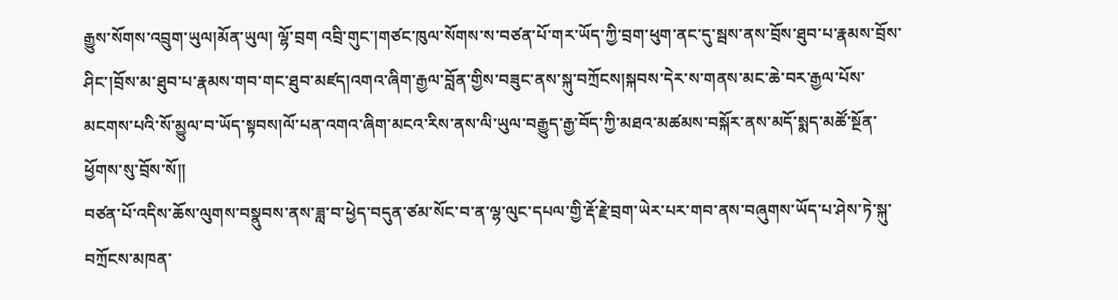རྒྱུས་སོགས་འབྲུག་ཡུལ།མོན་ཡུལ། ལྷོ་བྲག འབྲི་གུང་།གཙང་ཁུལ་སོགས་ས་བཙན་པོ་གར་ཡོད་ཀྱི་བྲག་ཕུག་ནང་དུ་སྦས་ནས་བྲོས་ཐུབ་པ་རྣམས་བྲོས་ཤིང་།བྲོས་མ་ཐུབ་པ་རྣམས་གབ་གང་ཐུབ་མཛད།འགའ་ཞིག་རྒྱལ་བློན་གྱིས་བཟུང་ནས་སྐུ་བཀྲོངས།སྐབས་དེར་ས་གནས་མང་ཆེ་བར་རྒྱལ་པོས་མངགས་པའི་སོ་མྱུལ་བ་ཡོད་སྟབས།ལོ་པན་འགའ་ཞིག་མངའ་རིས་ནས་ལི་ཡུལ་བརྒྱུད་རྒྱ་བོད་ཀྱི་མཐའ་མཚམས་བསྐོར་ནས་མདོ་སྨད་མཚོ་སྔོན་ཕྱོགས་སུ་བྲོས་སོ།།
བཙན་པོ་འདིས་ཆོས་ལུགས་བསྣུབས་ནས་ཟླ་བ་ཕྱེད་བདུན་ཙམ་སོང་བ་ན་ལྷ་ལུང་དཔལ་གྱི་རྡོ་རྗེ་བྲག་ཡེར་པར་གབ་ནས་བཞུགས་ཡོད་པ་ཤེས་ཏེ་སྐུ་བཀྲོངས་མཁན་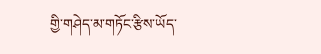གྱི་གཤེད་མ་གཏོང་རྩིས་ཡོད་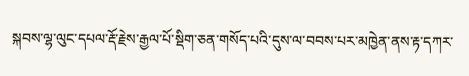སྐབས་ལྷ་ལུང་དཔལ་རྡོ་རྗེས་རྒྱལ་པོ་སྡིག་ཅན་གསོད་པའི་དུས་ལ་བབས་པར་མཁྱེན་ནས་རྟ་དཀར་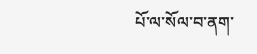པོ་ལ་སོལ་བ་ནག་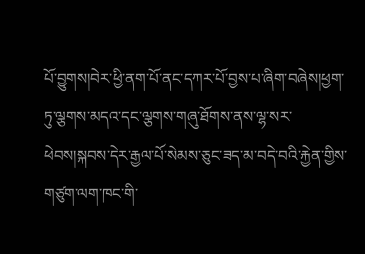པོ་བྱུགས།བེར་ཕྱི་ནག་པོ་ནང་དཀར་པོ་བྱས་པ་ཞིག་བཞེས།ཕྱག་ཏུ་ལྕགས་མདའ་དང་ལྕགས་གཞུ་ཐོགས་ནས་ལྷ་སར་ཕེབས།སྐབས་དེར་རྒྱལ་པོ་སེམས་ཅུང་ཟད་མ་བདེ་བའི་རྐྱེན་གྱིས་གཙུག་ལག་ཁང་གི་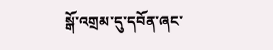སྒོ་འགྲམ་དུ་དབོན་ཞང་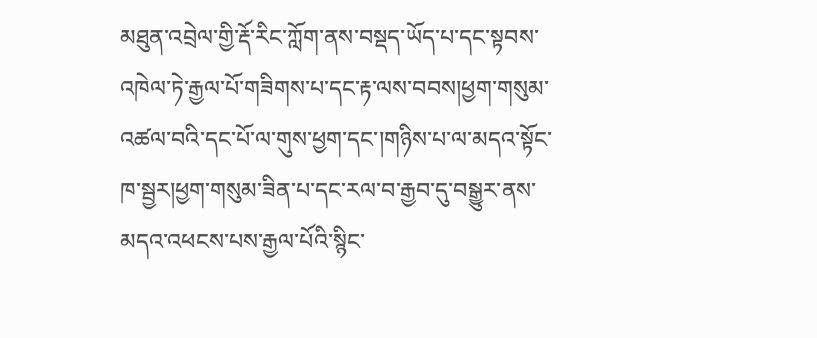མཐུན་འབྲེལ་གྱི་རྡོ་རིང་ཀློག་ནས་བསྡད་ཡོད་པ་དང་སྟབས་འཁེལ་ཏེ་རྒྱལ་པོ་གཟིགས་པ་དང་རྟ་ལས་བབས།ཕྱག་གསུམ་འཚལ་བའི་དང་པོ་ལ་གུས་ཕྱག་དང་།གཉིས་པ་ལ་མདའ་སྟོང་ཁ་སྦྱར།ཕྱག་གསུམ་ཟིན་པ་དང་རལ་བ་རྒྱབ་དུ་བསྒྱུར་ནས་མདའ་འཕངས་པས་རྒྱལ་པོའི་སྙིང་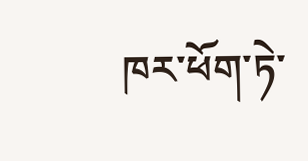ཁར་ཕོག་ཏེ་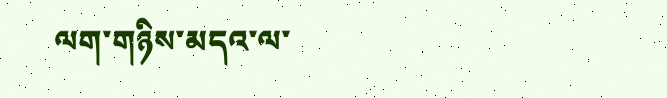ལག་གཉིས་མདའ་ལ་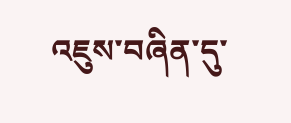འཇུས་བཞིན་དུ་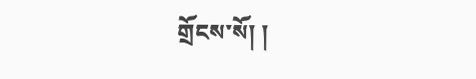གྲོངས་སོ། །